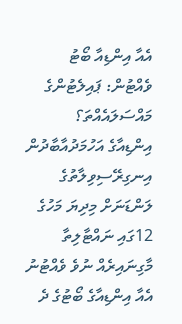އެއާ އިންޑިއާ ބޯޓު ވެއްޓުން: ޕައިލެޓުންގެ މައްސަލައެއްތަ؟
އިންޑިއާގެ އަހުމަދުއާބާދުން އިނގިރޭސިވިލާތުގެ ލަންޑަނަށް މިދިޔަ މަހުގެ 12ގައި ނައްޓާލިތާ މާގިނައިރެއް ނުވެ ވެއްޓުނު އެއާ އިންޑިއާގެ ބޯޓުގެ ދެ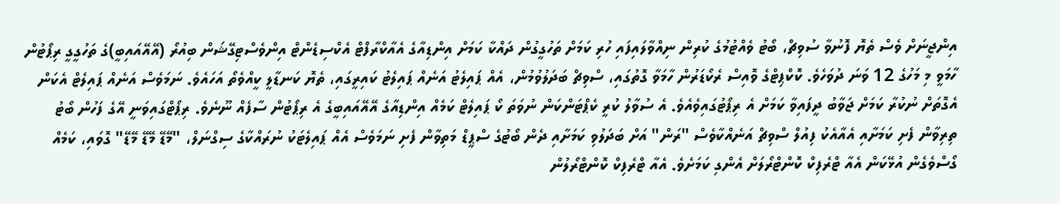އިންޖީނަށް ވެސް ތެޔޮ ފޮނުވާ ސުވިޗް، ބޯޓު ވެއްޓުމުގެ ކުރިން ނިއްވާލައިފައި ހުރި ކަމަށް ތަހުގީގުން ދައްކާ ކަމަށް އިންޑިއާގެ އެއާކްރާފްޓް އެކްސިޑެންޓް އިންވެސްޓިގޭޝަން ބިއުރޯ (އޭއޭއައިބީ)ގެ ތަހުގީގީ ރިޕޯޓުން ހާމަވީ މި މަހުގެ 12 ވަނަ ދުވަހެވެ. ކޮކްޕިޓްގެ ވޮއިސް ރެކޯޑަރުން ހާމަވާ ގޮތުގައި، ސްވިޗް ބަދަލުވުމުން، އެއް ޕައިލެޓު އަނެއް ޕައިލެޓު ކައިރީގައި، ތެޔޮ ކަނޑާލީ ކީއްވެތޯ އަހައެވެ. ނަމަވެސް އަނެއް ޕައިލެޓް އެކަން އެގޮތަށް ނުކުރާ ކަމަށް ޖަވާބު ދީފައިވާ ކަމަށް އެ ރިޕޯޓުގައިވެއެވެ. އެ ސުވާލު ކުރީ ކެޕްޓަންކަން ނުވަތަ ކޯ ޕައިލެޓް ކަމެއް އިންޑިއާގެ އޭއޭއައިބީގެ އެ ރިޕޯޓުން ސާފެއް ނޫނެވެ. ރިޕޯޓްގައިވަނީ އޭގެ ފަހުން ބޯޓު ތިރިވާން ފެށި ކަމަށާއި އެއާއެކު ފިއުލް ސްވިޗް އަނެއްކާވެސް "ރަން" އަށް ބަދަލުވި ކަމަށާއި ދެން ބޯޓުގެ ސްޕީޑް މަތިވާން ފެށި ނަމަވެސް އެއް ޕައިލެޓަކު ނުރައްކާގެ ސިގްނަލް، "މޭޑޭ މޭޑޭ މޭޑޭ" ގޮވައި، ކަމެއް ގޯސްވެގެން އުޅޭކަން އެއާ ޓްރެފިކް ކޮންޓްރޯލަށް އެންގި ކަމަށެވެ. އެއާ ޓްރެފިކް ކޮންޓްރޯލުން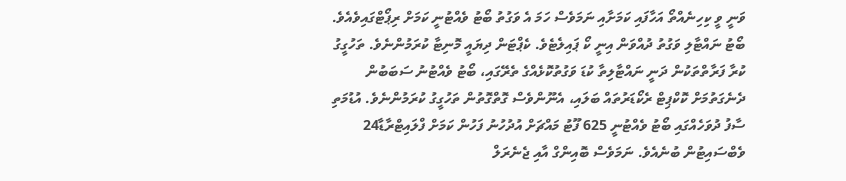ވަނީ ވީ ކިހިނެއްތޯ އަހާފައި ކަމަށާއި ނަމަވެސް ހަމަ އެ ވަގުތު ބޯޓު ވެއްޓުނީ ކަމަށް ރިޕޯޓްގައިވެއެވެ. ބޯޓު ނައްޓާލި ވަގުތު ދުއްވަން އިނީ ކޯ ޕައިލެޓެވެ. ކެޕްޓަން ދިޔައީ މޮނިޓާ ކުރަމުންނެވެ. ތަހުގީގު ކުރާ ފަރާތްތަކުން ދަނީ ނައްޓާލިތާ ކުޑަ ވަގުތުކޮޅެއްގެ ތެރޭގައި، ބޯޓު ވެއްޓުނު ސަބަބުން ދެނެގަތުމަށް ކޮކްޕިޓް ރެކޯޑަރުތައް ބަލައި، އެނޫންވެސް ގޮތްގޮތުން ތަހުގީގު ކުރަމުންނެވެ. އުޑުމަތި ސާފު ދުވަހެއްގައި ބޯޓު ވެއްޓުނީ 625 ފޫޓު މައްޗަށް އުދުހުނު ފަހުން ކަމަށް ފްލައިޓްރާޑާ24 ވެބްސައިޓުން ބުނެއެވެ. ނަމަވެސް ބޮއިންގް އާއި ޖެނެރަލް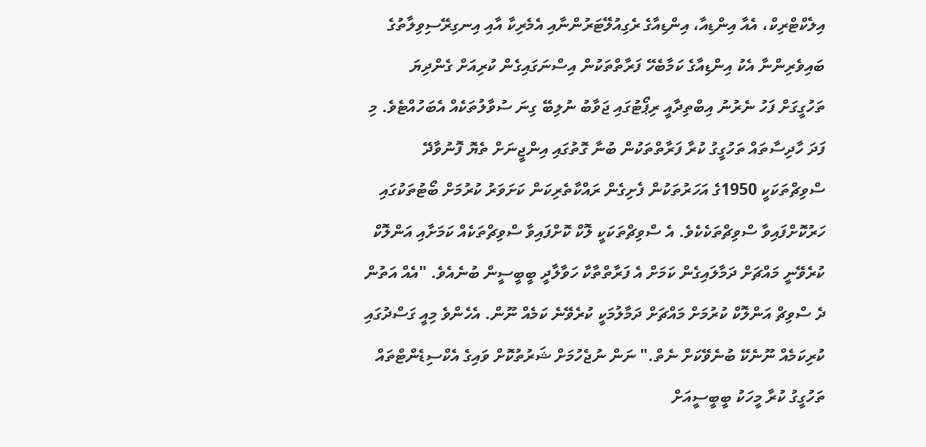އިލެކްޓްރިކް، އެއާ އިންޑިއާ، އިންޑިއާގެ ރެގިއުލޭޓަރުންނާއި އެމެރިކާ އާއި އިނގިރޭސިވިލާތުގެ ބައިވެރިންނާ އެކު އިންޑިއާގެ ކަމާބެހޭ ފަރާތްތަކުން އިސްނަގައިގެން ކުރިއަށް ގެންދިޔަ ތަހުގީގަށް ފަހު ނެރުނު އިބްތިދާއީ ރިޕޯޓުގައި ޖަވާބު ނުލިބޭ ގިނަ ސުވާލުތަކެއް އެބަހުއްޓެވެ. މި ފަދަ ހާދިސާތައް ތަހުގީގު ކުރާ ފަރާތްތަކުން ބުނާ ގޮތުގައި އިންޖީނަށް ތެޔޮ ފޮނުވާދޭ ސްވިޗްތަކަކީ 1950ގެ އަހަރުތަކުން ފެށިގެން ރައްކާތެރިކަން ކަށަވަރު ކުރުމަށް ބޯޓުތަކުގައި ހަރުކޮށްފައިވާ ސްވިޗްތަކެކެވެ. އެ ސްވިޗްތަކަކީ ލޮކް ކޮށްފައިވާ ސްވިޗްތަކެއް ކަމަށާއި އަންލޮކް ކުރެވޭނީ މައްޗަށް ދަމާލައިގެން ކަމަށް އެ ފަރާތްތާކާ ހަވާލާދީ ބީބީސީން ބުނެއެވެ. "އެއް އަތުން ދެ ސްވިޗް އަންލޮކް ކުރުމަށް މައްޗަށް ދަމާލުމަކީ ކުރެވޭނެ ކަމެއް ނޫން. އެހެންވެ މިއީ ގަސްދުގައި ކުރިކަމެއް ނޫނެކޭ ބުނެވޭކަށް ނެތް." ނަން ނުޖެހުމަށް ޝަރުތުކޮށް ވައިގެ އެކްސިޑެންޓްތައް ތަހުގީގު ކުރާ މީހަކު ބީބީސީއަށް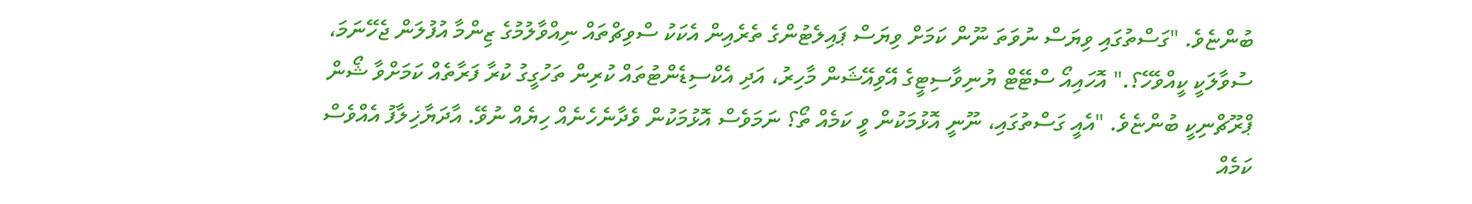ބުންޏެވެ. "ގަސްތުގައި ވިޔަސް ނުވަތަ ނޫން ކަމަށް ވިޔަސް ޕައިލެޓުންގެ ތެރެއިން އެކަކު ސްވިޗްތައް ނިއްވާލުމުގެ ޒިންމާ އުފުލަން ޖެހޭނަމަ، ސުވާލަކީ ކީއްވެހޭ؟." އޮހައިއޯ ސްޓޭޓް ޔުނިވާސިޓީގެ އޭވިއޭޝަން މާހިރު، އަދި އެކްސިޑެންޓުތައް ކުރިން ތަހުގީގު ކުރާ ފަރާތެއް ކަމަށްވާ ޝޯން ޕްރޫޗްނިކީ ބުންޏެވެ. "އެއީ ގަސްތުގައި، ނޫނީ އޮޅުމަކުން ވީ ކަމެއް ތޯ؟ ނަމަވެސް އޮޅުމަކުން ވެދާނެހެނެއް ހިޔެއް ނުވޭ. އާދަޔާޚިލާފު އެއްވެސް ކަމެއް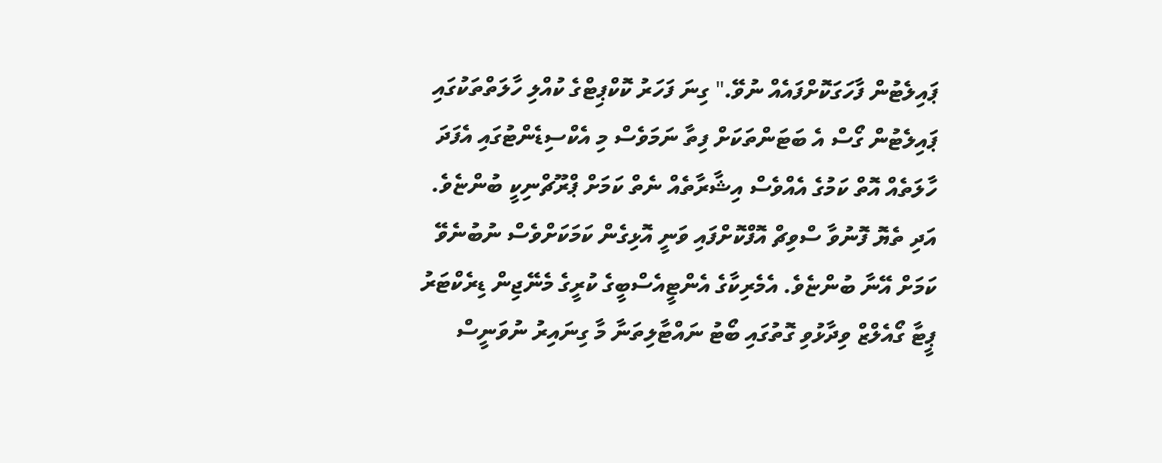ޕައިލެޓުން ފާހަގަކޮށްފައެއް ނުވޭ." ގިނަ ފަހަރު ކޮކްޕިޓްގެ ކުއްލި ހާލަތްތަކުގައި ޕައިލެޓުން ގޯސް އެ ބަޓަންތަކަށް ފިތާ ނަމަވެސް މި އެކްސިޑެންޓުގައި އެފަދަ ހާލަތެއް އޮތް ކަމުގެ އެއްވެސް އިޝާރާތެއް ނެތް ކަމަށް ޕްރޫޗްނިކީ ބުންޏެވެ. އަދި ތެޔޮ ފޮނުވާ ސްވިޗް އޮފްކޮށްފައި ވަނީ އޮޅިގެން ކަމަކަށްވެސް ނުބުނެވޭ ކަމަށް އޭނާ ބުންޏެވެ. އެމެރިކާގެ އެންޓީއެސްބީގެ ކުރީގެ މެނޭޖިން ޑިރެކްޓަރު ޕީޓާ ގޯއެލްޒް ވިދާޅުވި ގޮތުގައި ބޯޓު ނައްޓާލިތަނާ މާ ގިނައިރު ނުވަނީސް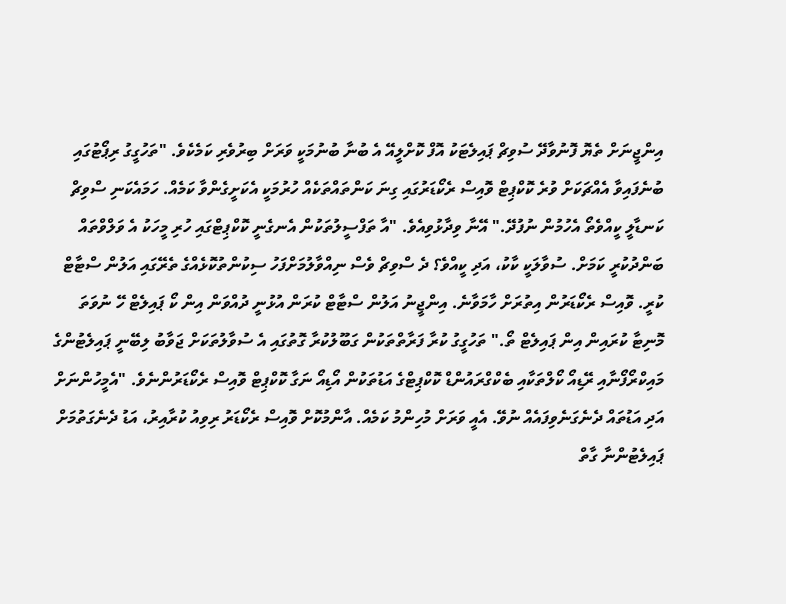އިންޖީނަށް ތެޔޮ ފޮނުވާދޭ ސުވިޗް ޕައިލެޓަކު އޮފް ކޮށްލީއޭ އެ ބުނާ ބުނުމަކީ ވަރަށް ބިރުވެރި ކަމެކެވެ. "ތަހުގީގު ރިޕޯޓުގައި ބުނެފައިވާ އެއްޗަކަށް ވުރެ ކޮކްޕިޓް ވޮއިސް ރެކޯޑަރުގައި ގިނަ ކަންތައްތަކެއް ހުރުމަކީ އެކަށީގެންވާ ކަމެއް. ހަމައެކަނި ސްވިޗް ކަނޑާލީ ކީއްވެތޯ އެހުމުން ނުފުދޭ." އޭނާ ވިދާޅުވިއެވެ. "އާ ތަފްސީލުތަކުން އެނގެނީ ކޮކްޕިޓްގައި ހުރި މީހަކު އެ ވަލްވްތައް ބަންދުކުރީ ކަމަށް. ސުވާލަކީ ކާކު، އަދި ކީއްވެ؟ ދެ ސްވިޗް ވެސް ނިއްވާލުމަށްފަހު ސިކުންތުކޮޅެއްގެ ތެރޭގައި އަލުން ސްޓާޓް ކުރީ. ވޮއިސް ރެކޯޑަރުން އިތުރަށް ހާމަވާނެ. އިންޖީނު އަލުން ސްޓާޓް ކުރަން އުޅުނީ ދުއްވަން އިން ކޯ ޕައިލެޓް ހޭ ނުވަތަ މޮނިޓާ ކުރައިން އިން ޕައިލެޓް ތޯ." ތަހުގީގު ކުރާ ފަރާތްތަކުން ގަބޫލުކުރާ ގޮތުގައި އެ ސުވާލުތަކަށް ޖަވާބު ލިބޭނީ ޕައިލެޓުންގެ މައިކްރޯފޯނާއި ރޭޑިއޯ ކޯލްތަކާއި ބެކްގްރައުންޑް ކޮކްޕިޓްގެ އަޑުތަކުން އޯޑިއޯ ނަގާ ކޮކްޕިޓް ވޮއިސް ރެކޯޑަރުންނެވެ. "އެމީހުންނަށް އަދި އަޑުތައް ދެނެގަނެވިފައެއް ނުވޭ. އެއީ ވަރަށް މުހިންމު ކަމެއް. އާންމުކޮށް ވޮއިސް ރެކޯޑަރު ރިވިއު ކުރާއިރު، އަޑު ދެނެގަތުމަށް ޕައިލެޓުންނާ ގާތް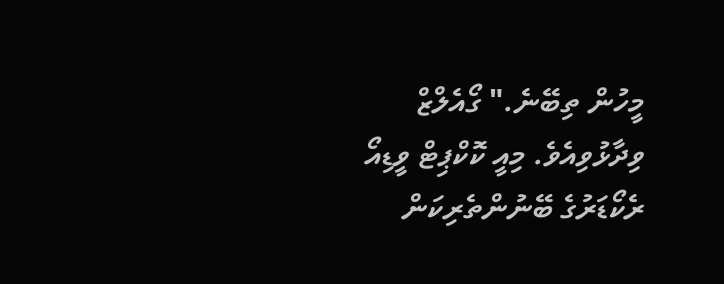މީހުން ތިބޭނެ." ގޯއެލްޒް ވިދާޅުވިއެވެ. މިއީ ކޮކްޕިޓް ވީޑިއޯ ރެކޯޑަރުގެ ބޭނުންތެރިކަން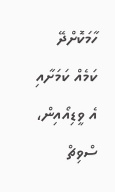ހާމަކޮށްދޭ ކަމެއް ކަމަށާއި އެ ވީޑިއޯއިން، ސްވިޗް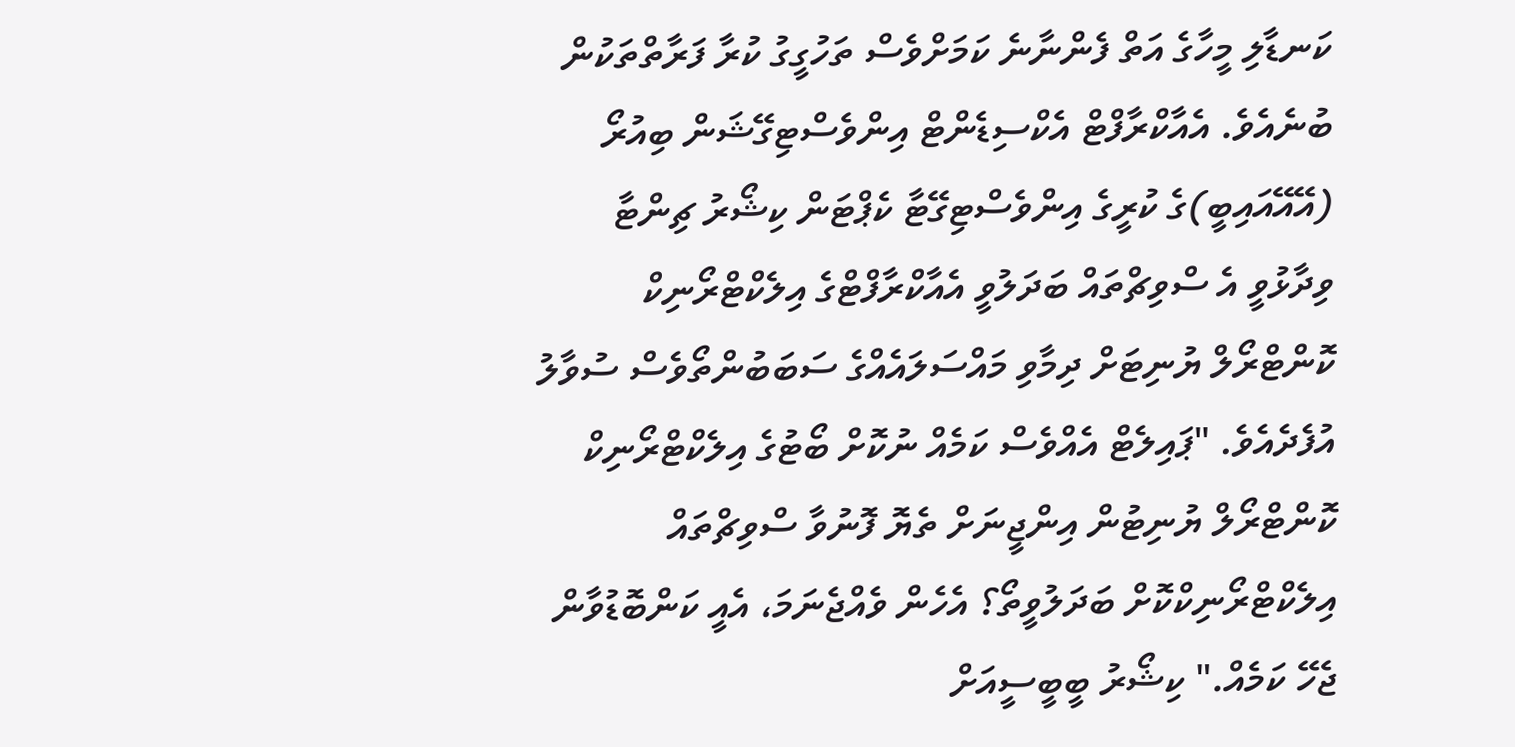ކަނޑާލި މީހާގެ އަތް ފެންނާނެ ކަމަށްވެސް ތަހުގީގު ކުރާ ފަރާތްތަކުން ބުނެއެވެ. އެއާކްރާފްޓް އެކްސިޑެންޓް އިންވެސްޓިގޭޝަން ބިއުރޯ (އޭއޭއައިބީ)ގެ ކުރީގެ އިންވެސްޓިގޭޓާ ކެޕްޓަން ކިޝޯރު ޗިންޓާ ވިދާޅުވީ އެ ސްވިޗްތައް ބަދަލުވީ އެއާކްރާފްޓްގެ އިލެކްޓްރޯނިކް ކޮންޓްރޯލް ޔުނިޓަށް ދިމާވި މައްސަލައެއްގެ ސަބަބުންތޯވެސް ސުވާލު އުފެދެއެވެ. "ޕައިލެޓް އެއްވެސް ކަމެއް ނުކޮށް ބޯޓުގެ އިލެކްޓްރޯނިކް ކޮންޓްރޯލް ޔުނިޓުން އިންޖީނަށް ތެޔޮ ފޮނުވާ ސްވިޗްތައް އިލެކްޓްރޯނިކްކޮށް ބަދަލުވީތޯ؟ އެހެން ވެއްޖެނަމަ، އެއީ ކަންބޮޑުވާން ޖެހޭ ކަމެއް." ކިޝޯރު ބީބީސީއަށް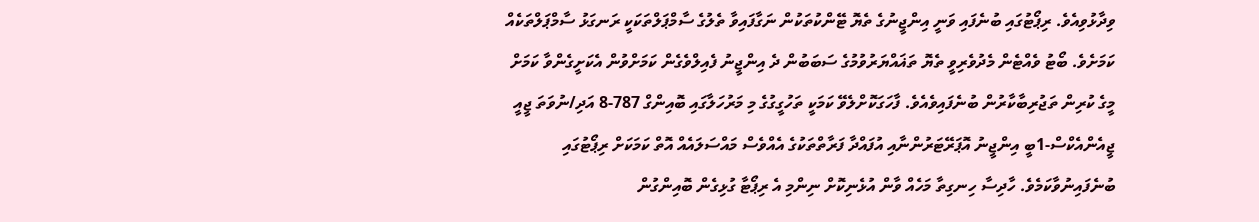ވިދާޅުވިއެވެ. ރިޕޯޓުގައި ބުނެފައި ވަނީ އިންޖީނުގެ ތެޔޮ ޓޭންކުތަކުން ނަގާފައިވާ ތެލުގެ ސާމްޕަލްތަކަކީ ރަނގަޅު ސާމްޕަލްތަކެއް ކަމަށެވެ. ބޯޓު ވެއްޓެން މެދުވެރިވީ ތެޔޮ ތަޣައްޔަރުވުމުގެ ސަބަބުން ދެ އިންޖީނު ފެއިލްވެގެން ކަމަށްވުން އެކަށީގެންވާ ކަމަށް މީގެ ކުރިން ތަޖުރިބާކާރުން ބުނެފައިވެއެވެ. ފާހަގަކޮށްލެވޭ ކަމަކީ ތަހުގީގުގެ މި މަރުހަލާގައި ބޮއިންގް 787-8 އަދި/ނުވަތަ ޖީއީ ޖީއެންއެކްސް-1ބީ އިންޖީނު އޮޕަރޭޓަރުންނާއި އުފައްދާ ފަރާތްތަކުގެ އެއްވެސް މައްސަލައެއް އޮތް ކަމަކަށް ރިޕޯޓުގައި ބުނެފައިނުވާކަމެވެ. ހާދިސާ ހިނގިތާ މަހެއް ވާން އުޅެނިކޮށް ނިންމި އެ ރިޕޯޓާ ގުޅިގެން ބޮއިންގުން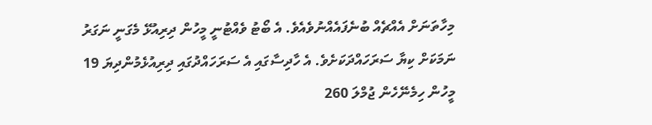މިހާތަނަށް އެއްޗެއް ބުނެފައެއްނުވެއެވެ. އެ ބޯޓު ވެއްޓުނީ މީހުން ދިރިއުޅޭ މެގަނީ ނަގަރު ނަމަކަށް ކިޔާ ސަރަހައްދަކަށެވެ. އެ ހާދިސާގައި އެ ސަރަހައްދުގައި ދިރިއުޅެމުންދިޔަ 19 މީހުން ހިމެނޭހެން ޖުމްލަ 260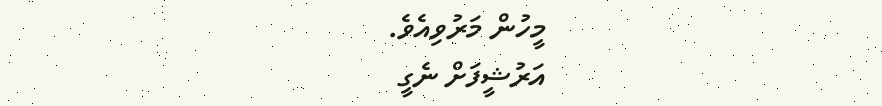މީހުން މަރުވިއެވެ.
އަރުޝީފަށް ނެގީ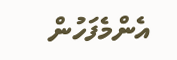އެންމެފަހުން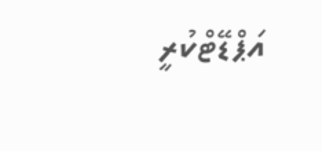އަޕްޑޭޓްކުރީ